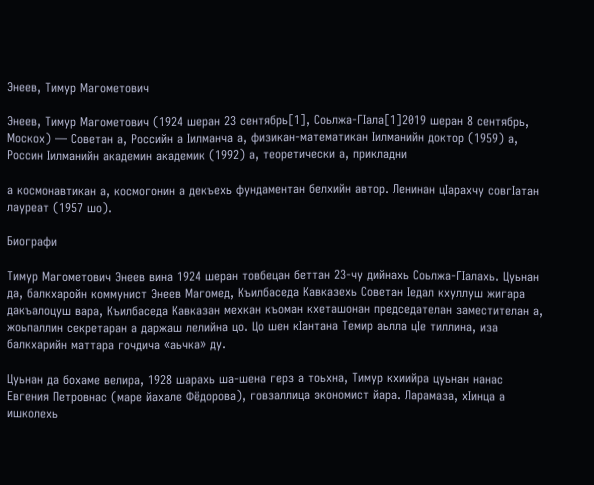Энеев, Тимур Магометович

Энеев, Тимур Магометович (1924 шеран 23 сентябрь[1], Соьлжа-ГӀала[1]2019 шеран 8 сентябрь, Москох) — Советан а, Российн а Ӏилманча а, физикан-математикан Ӏилманийн доктор (1959) а, Россин Ӏилманийн академин академик (1992) а, теоретически а, прикладни

а космонавтикан а, космогонин а декъехь фундаментан белхийн автор. Ленинан цӀарахчу совгӀатан лауреат (1957 шо).

Биографи

Тимур Магометович Энеев вина 1924 шеран товбецан беттан 23-чу дийнахь Соьлжа-ГӀалахь. Цуьнан да, балкхаройн коммунист Энеев Магомед, Къилбаседа Кавказехь Советан Ӏедал кхуллуш жигара дакъалоцуш вара, Къилбаседа Кавказан мехкан къоман кхеташонан председателан заместителан а, жоьпаллин секретаран а даржаш лелийна цо. Цо шен кӀантана Темир аьлла цӀе тиллина, иза балкхарийн маттара гочдича «аьчка» ду.

Цуьнан да бохаме велира, 1928 шарахь ша-шена герз а тоьхна, Тимур кхиийра цуьнан нанас Евгения Петровнас (маре йахале Фёдорова), говзаллица экономист йара. Ларамаза, хӀинца а ишколехь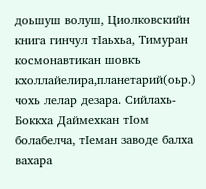доьшуш волуш, Циолковскийн книга гинчул тӀаьхьа, Тимуран космонавтикан шовкъ кхоллайелира,планетарий(оьр.) чохь лелар дезара. Сийлахь-Боккха Даймехкан тӀом болабелча, тӀеман заводе балха вахара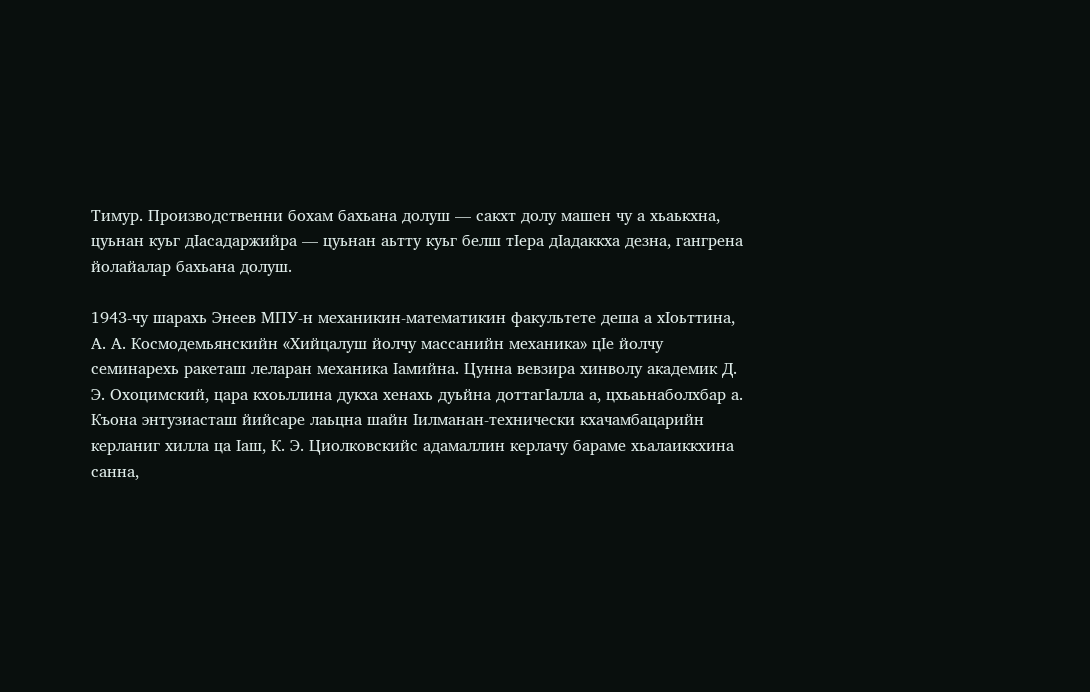Тимур. Производственни бохам бахьана долуш — сакхт долу машен чу а хьаькхна, цуьнан куьг дӀасадаржийра — цуьнан аьтту куьг белш тӀера дӀадаккха дезна, гангрена йолайалар бахьана долуш.

1943-чу шарахь Энеев МПУ-н механикин-математикин факультете деша а хӀоьттина, А. А. Космодемьянскийн «Хийцалуш йолчу массанийн механика» цӀе йолчу семинарехь ракеташ леларан механика Ӏамийна. Цунна вевзира хинволу академик Д. Э. Охоцимский, цара кхоьллина дукха хенахь дуьйна доттагӀалла а, цхьаьнаболхбар а. Къона энтузиасташ йийсаре лаьцна шайн Ӏилманан-технически кхачамбацарийн керланиг хилла ца Ӏаш, К. Э. Циолковскийс адамаллин керлачу бараме хьалаиккхина санна,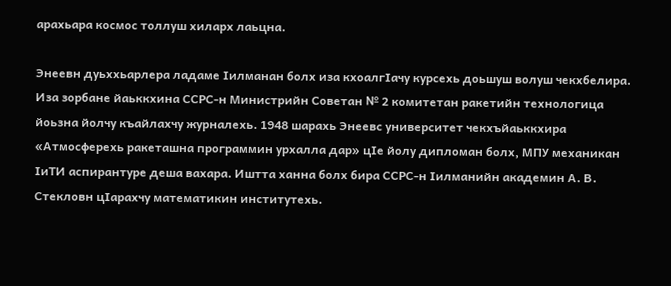арахьара космос толлуш хиларх лаьцна.

Энеевн дуьххьарлера ладаме Ӏилманан болх иза кхоалгӀачу курсехь доьшуш волуш чекхбелира. Иза зорбане йаьккхина ССРС-н Министрийн Советан № 2 комитетан ракетийн технологица йоьзна йолчу къайлахчу журналехь. 1948 шарахь Энеевс университет чекхъйаьккхира «Атмосферехь ракеташна программин урхалла дар» цӀе йолу дипломан болх, МПУ механикан ӀиТИ аспирантуре деша вахара. Иштта ханна болх бира ССРС-н Ӏилманийн академин А. В. Стекловн цӀарахчу математикин институтехь.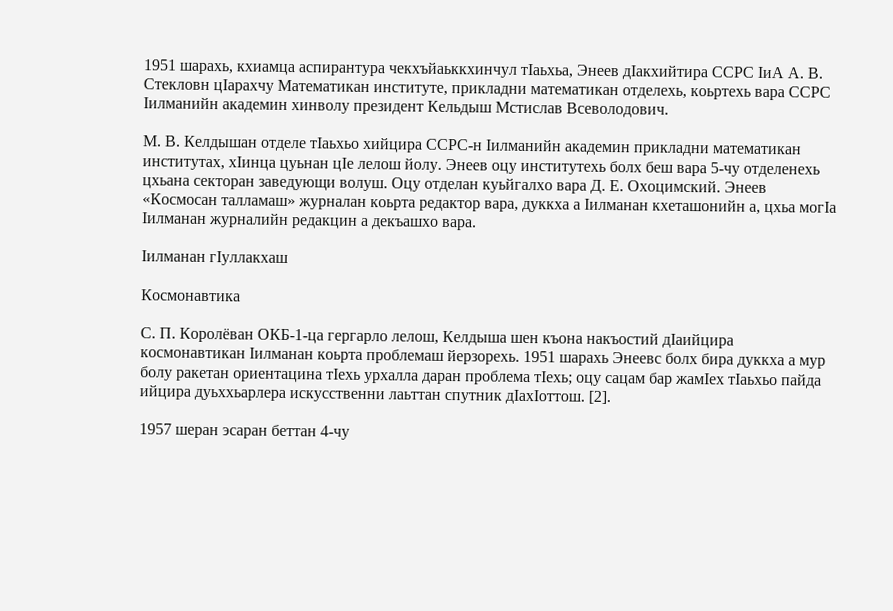1951 шарахь, кхиамца аспирантура чекхъйаьккхинчул тӀаьхьа, Энеев дӀакхийтира ССРС ӀиА А. В. Стекловн цӀарахчу Математикан институте, прикладни математикан отделехь, коьртехь вара ССРС Ӏилманийн академин хинволу президент Кельдыш Мстислав Всеволодович.

М. В. Келдышан отделе тӀаьхьо хийцира ССРС-н Ӏилманийн академин прикладни математикан институтах, хӀинца цуьнан цӀе лелош йолу. Энеев оцу институтехь болх беш вара 5-чу отделенехь цхьана секторан заведующи волуш. Оцу отделан куьйгалхо вара Д. Е. Охоцимский. Энеев «Космосан талламаш» журналан коьрта редактор вара, дуккха а Ӏилманан кхеташонийн а, цхьа могӀа Ӏилманан журналийн редакцин а декъашхо вара.

Ӏилманан гӀуллакхаш

Космонавтика

С. П. Королёван ОКБ-1-ца гергарло лелош, Келдыша шен къона накъостий дӀаийцира космонавтикан Ӏилманан коьрта проблемаш йерзорехь. 1951 шарахь Энеевс болх бира дуккха а мур болу ракетан ориентацина тӀехь урхалла даран проблема тӀехь; оцу сацам бар жамӀех тӀаьхьо пайда ийцира дуьххьарлера искусственни лаьттан спутник дӀахӀоттош. [2].

1957 шеран эсаран беттан 4-чу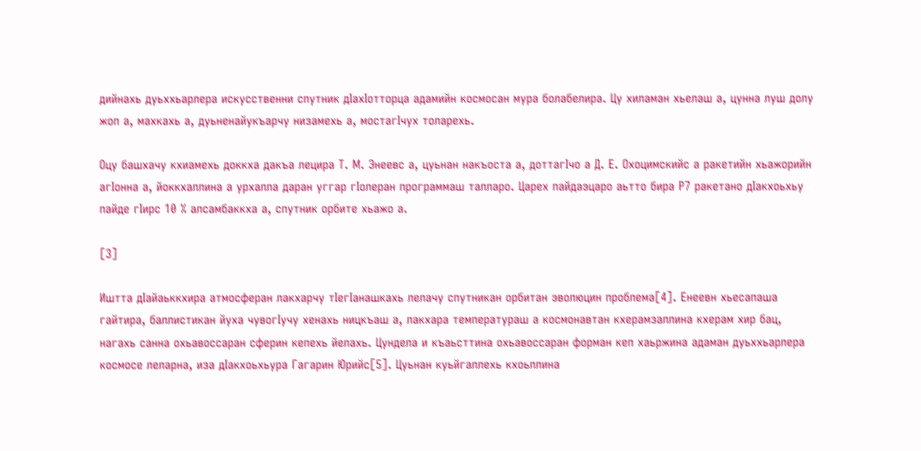дийнахь дуьххьарлера искусственни спутник дӀахӀотторца адамийн космосан мура болабелира. Цу хиламан хьелаш а, цунна луш долу жоп а, махкахь а, дуьненайукъарчу низамехь а, мостагӀчух толарехь.

Оцу башхачу кхиамехь доккха дакъа лецира Т. М. Энеевс а, цуьнан накъоста а, доттагӀчо а Д. Е. Охоцимскийс а ракетийн хьажорийн агӀонна а, йоккхаллина а урхалла даран уггар гӀолеран программаш талларо. Царех пайдаэцаро аьтто бира Р7 ракетано дӀакхоьхьу пайде гӀирс 10 % алсамбаккха а, спутник орбите хьажо а.

[3]

Иштта дӀайаьккхира атмосферан лакхарчу тӀегӀанашкахь лелачу спутникан орбитан эволюцин проблема[4]. Енеевн хьесапаша гайтира, баллистикан йуха чувогӀучу хенахь ницкъаш а, лакхара температураш а космонавтан кхерамзаллина кхерам хир бац, нагахь санна охьавоссаран сферин кепехь йелахь. Цундела и къаьсттина охьавоссаран форман кеп хаьржина адаман дуьххьарлера космосе леларна, иза дӀакхоьхьура Гагарин Юрийс[5]. Цуьнан куьйгаллехь кхоьллина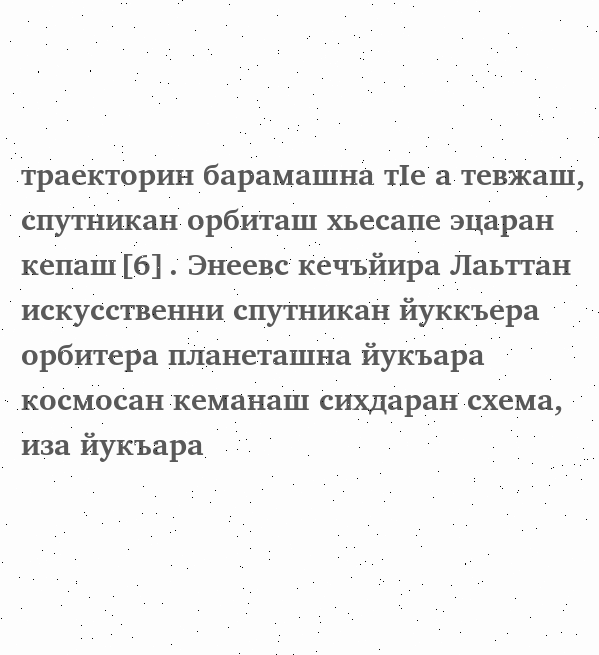траекторин барамашна тӀе а тевжаш, спутникан орбиташ хьесапе эцаран кепаш[6]. Энеевс кечъйира Лаьттан искусственни спутникан йуккъера орбитера планеташна йукъара космосан кеманаш сихдаран схема, иза йукъара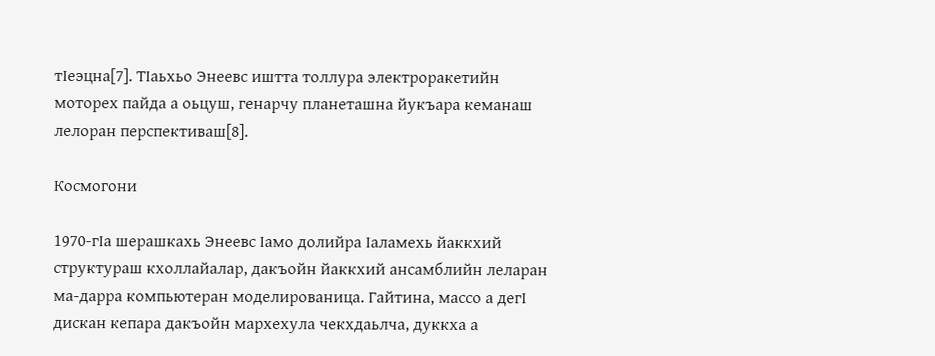тӀеэцна[7]. ТӀаьхьо Энеевс иштта толлура электроракетийн моторех пайда а оьцуш, генарчу планеташна йукъара кеманаш лелоран перспективаш[8].

Космогони

1970-гӀа шерашкахь Энеевс Ӏамо долийра Ӏаламехь йаккхий структураш кхоллайалар, дакъойн йаккхий ансамблийн леларан ма-дарра компьютеран моделированица. Гайтина, массо а дегӀ дискан кепара дакъойн мархехула чекхдаьлча, дуккха а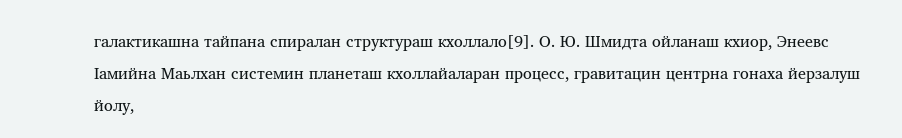галактикашна тайпана спиралан структураш кхоллало[9]. О. Ю. Шмидта ойланаш кхиор, Энеевс Ӏамийна Маьлхан системин планеташ кхоллайаларан процесс, гравитацин центрна гонаха йерзалуш йолу,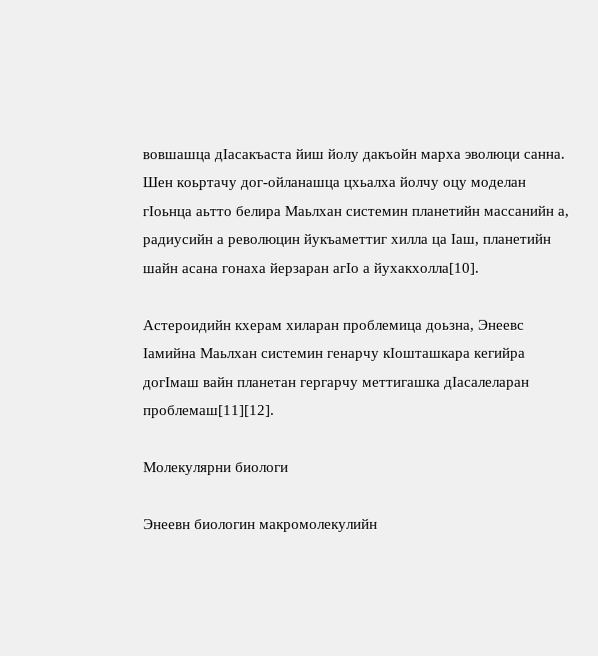вовшашца дӀасакъаста йиш йолу дакъойн марха эволюци санна. Шен коьртачу дог-ойланашца цхьалха йолчу оцу моделан гӀоьнца аьтто белира Маьлхан системин планетийн массанийн а, радиусийн а революцин йукъаметтиг хилла ца Ӏаш, планетийн шайн асана гонаха йерзаран агӀо а йухакхолла[10].

Астероидийн кхерам хиларан проблемица доьзна, Энеевс Ӏамийна Маьлхан системин генарчу кӀошташкара кегийра догӀмаш вайн планетан гергарчу меттигашка дӀасалеларан проблемаш[11][12].

Молекулярни биологи

Энеевн биологин макромолекулийн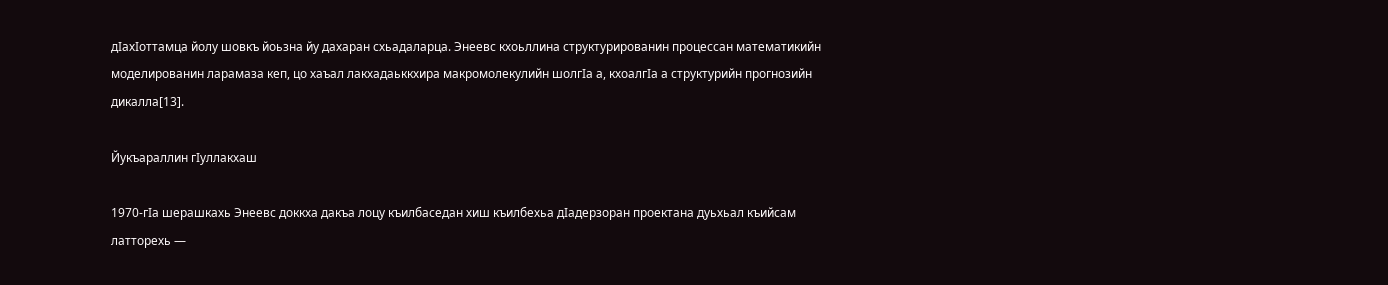дӀахӀоттамца йолу шовкъ йоьзна йу дахаран схьадаларца. Энеевс кхоьллина структурированин процессан математикийн моделированин ларамаза кеп, цо хаъал лакхадаьккхира макромолекулийн шолгӀа а, кхоалгӀа а структурийн прогнозийн дикалла[13].

Йукъараллин гӀуллакхаш

1970-гӀа шерашкахь Энеевс доккха дакъа лоцу къилбаседан хиш къилбехьа дӀадерзоран проектана дуьхьал къийсам латторехь —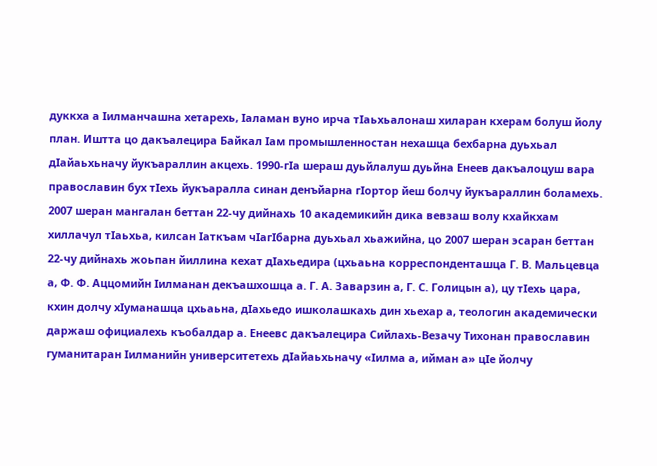дуккха а Ӏилманчашна хетарехь, Ӏаламан вуно ирча тӀаьхьалонаш хиларан кхерам болуш йолу план. Иштта цо дакъалецира Байкал Ӏам промышленностан нехашца бехбарна дуьхьал дӀайаьхьначу йукъараллин акцехь. 1990-гӀа шераш дуьйлалуш дуьйна Енеев дакъалоцуш вара православин бух тӀехь йукъаралла синан денъйарна гӀортор йеш болчу йукъараллин боламехь. 2007 шеран мангалан беттан 22-чу дийнахь 10 академикийн дика вевзаш волу кхайкхам хиллачул тӀаьхьа, килсан Ӏаткъам чӀагӀбарна дуьхьал хьажийна, цо 2007 шеран эсаран беттан 22-чу дийнахь жоьпан йиллина кехат дӀахьедира (цхьаьна корреспонденташца Г. В. Мальцевца а, Ф. Ф. Аццомийн Ӏилманан декъашхошца а. Г. А. Заварзин а, Г. С. Голицын а), цу тӀехь цара, кхин долчу хӀуманашца цхьаьна, дӀахьедо ишколашкахь дин хьехар а, теологин академически даржаш официалехь къобалдар а. Енеевс дакъалецира Сийлахь-Везачу Тихонан православин гуманитаран Ӏилманийн университетехь дӀайаьхьначу «Ӏилма а, ийман а» цӀе йолчу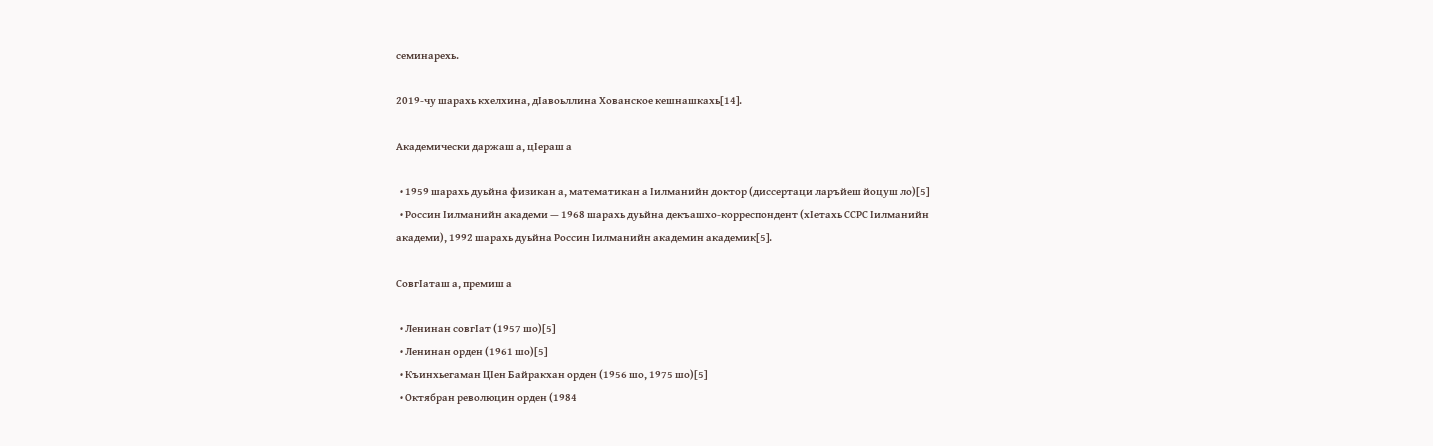семинарехь.

2019-чу шарахь кхелхина, дӀавоьллина Хованское кешнашкахь[14].

Академически даржаш а, цӀераш а

  • 1959 шарахь дуьйна физикан а, математикан а Ӏилманийн доктор (диссертаци ларъйеш йоцуш ло)[5]
  • Россин Ӏилманийн академи — 1968 шарахь дуьйна декъашхо-корреспондент (хӀетахь ССРС Ӏилманийн академи), 1992 шарахь дуьйна Россин Ӏилманийн академин академик[5].

СовгӀаташ а, премиш а

  • Ленинан совгӀат (1957 шо)[5]
  • Ленинан орден (1961 шо)[5]
  • Къинхьегаман ЦӀен Байракхан орден (1956 шо, 1975 шо)[5]
  • Октябран революцин орден (1984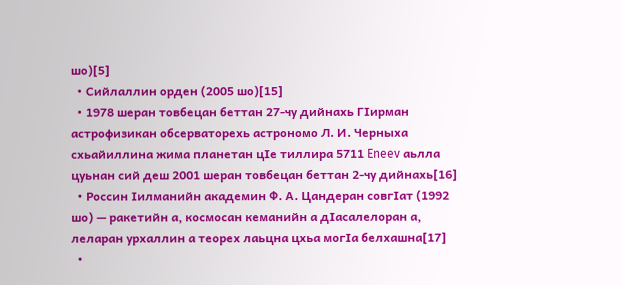шо)[5]
  • Сийлаллин орден (2005 шо)[15]
  • 1978 шеран товбецан беттан 27-чу дийнахь ГӀирман астрофизикан обсерваторехь астрономо Л. И. Черныха схьайиллина жима планетан цӀе тиллира 5711 Eneev аьлла цуьнан сий деш 2001 шеран товбецан беттан 2-чу дийнахь[16]
  • Россин Ӏилманийн академин Ф. А. Цандеран совгӀат (1992 шо) — ракетийн а, космосан кеманийн а дӀасалелоран а, леларан урхаллин а теорех лаьцна цхьа могӀа белхашна[17]
  •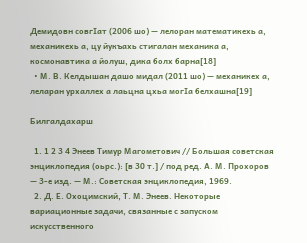Демидовн совгӀат (2006 шо) — лелоран математикехь а, механикехь а, цу йукъахь стигалан механика а, космонавтика а йолуш, дика болх барна[18]
  • М. В. Келдышан дашо мидал (2011 шо) — механикех а, леларан урхаллех а лаьцна цхьа могӀа белхашна[19]

Билгалдахарш

  1. 1 2 3 4 Энеев Тимур Магометович // Большая советская энциклопедия (оьрс.): [в 30 т.] / под ред. А. М. Прохоров — 3-е изд. — М.: Советская энциклопедия, 1969.
  2. Д. Е. Охоцимский, Т. М. Энеев. Некоторые вариационные задачи, связанные с запуском искусственного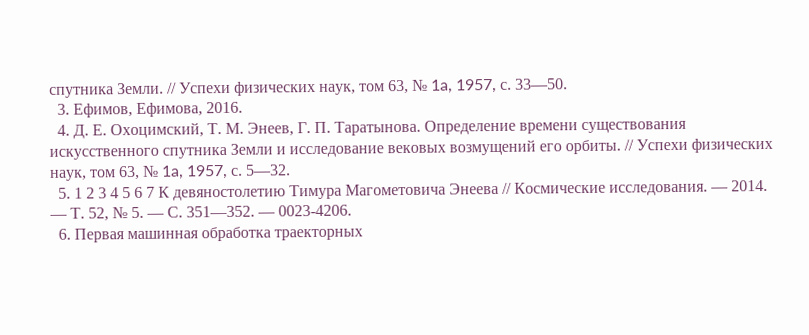спутника Земли. // Успехи физических наук, том 63, № 1a, 1957, с. 33—50.
  3. Ефимов, Ефимова, 2016.
  4. Д. Е. Охоцимский, Т. М. Энеев, Г. П. Таратынова. Определение времени существования искусственного спутника Земли и исследование вековых возмущений его орбиты. // Успехи физических наук, том 63, № 1a, 1957, с. 5—32.
  5. 1 2 3 4 5 6 7 К девяностолетию Тимура Магометовича Энеева // Космические исследования. — 2014. — Т. 52, № 5. — С. 351—352. — 0023-4206.
  6. Первая машинная обработка траекторных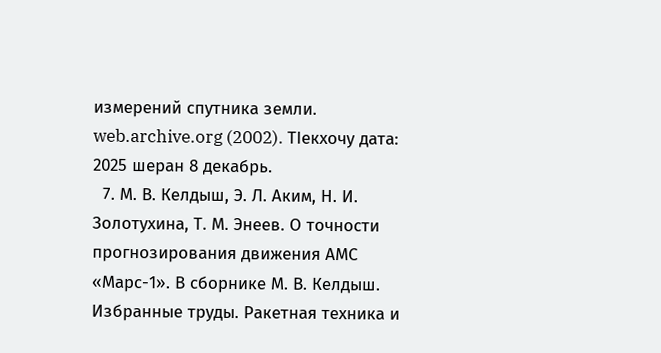измерений спутника земли. web.archive.org (2002). ТӀекхочу дата: 2025 шеран 8 декабрь.
  7. М. В. Келдыш, Э. Л. Аким, Н. И. Золотухина, Т. М. Энеев. О точности прогнозирования движения АМС «Марс-1». В сборнике М. В. Келдыш. Избранные труды. Ракетная техника и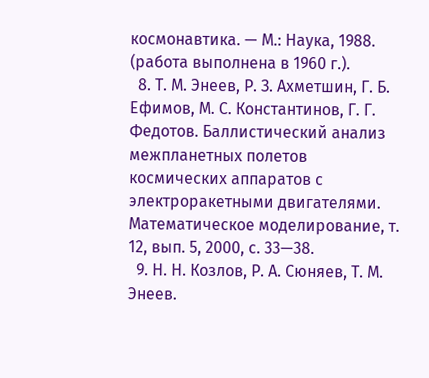космонавтика. — М.: Наука, 1988. (работа выполнена в 1960 г.).
  8. Т. М. Энеев, Р. З. Ахметшин, Г. Б. Ефимов, М. С. Константинов, Г. Г. Федотов. Баллистический анализ межпланетных полетов космических аппаратов с электроракетными двигателями. Математическое моделирование, т. 12, вып. 5, 2000, с. 33—38.
  9. Н. Н. Козлов, Р. А. Сюняев, Т. М. Энеев.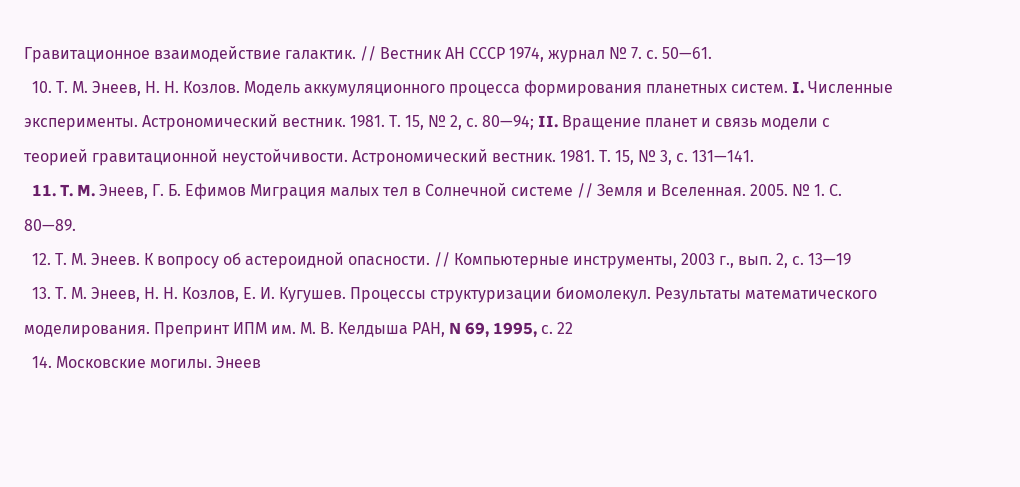Гравитационное взаимодействие галактик. // Вестник АН СССР 1974, журнал № 7. с. 50—61.
  10. Т. М. Энеев, Н. Н. Козлов. Модель аккумуляционного процесса формирования планетных систем. I. Численные эксперименты. Астрономический вестник. 1981. Т. 15, № 2, с. 80—94; II. Вращение планет и связь модели с теорией гравитационной неустойчивости. Астрономический вестник. 1981. Т. 15, № 3, с. 131—141.
  11. T. M. Энеев, Г. Б. Ефимов Миграция малых тел в Солнечной системе // Земля и Вселенная. 2005. № 1. С. 80—89.
  12. Т. М. Энеев. К вопросу об астероидной опасности. // Компьютерные инструменты, 2003 г., вып. 2, с. 13—19
  13. Т. М. Энеев, Н. Н. Козлов, Е. И. Кугушев. Процессы структуризации биомолекул. Результаты математического моделирования. Препринт ИПМ им. М. В. Келдыша РАН, N 69, 1995, с. 22
  14. Московские могилы. Энеев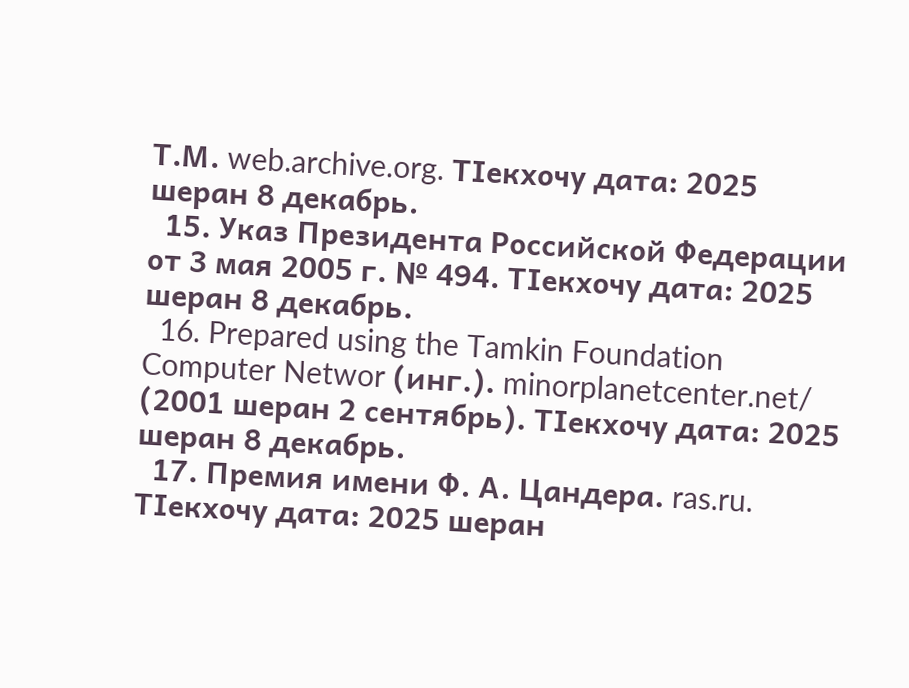Т.М. web.archive.org. ТӀекхочу дата: 2025 шеран 8 декабрь.
  15. Указ Президента Российской Федерации от 3 мая 2005 г. № 494. ТӀекхочу дата: 2025 шеран 8 декабрь.
  16. Prepared using the Tamkin Foundation Computer Networ (инг.). minorplanetcenter.net/ (2001 шеран 2 сентябрь). ТӀекхочу дата: 2025 шеран 8 декабрь.
  17. Премия имени Ф. А. Цандера. ras.ru. ТӀекхочу дата: 2025 шеран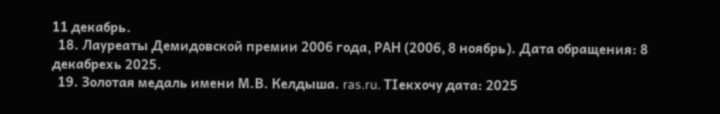11 декабрь.
  18. Лауреаты Демидовской премии 2006 года, РАН (2006, 8 ноябрь). Дата обращения: 8 декабрехь 2025.
  19. Золотая медаль имени М.В. Келдыша. ras.ru. ТӀекхочу дата: 2025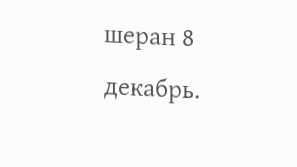шеран 8 декабрь.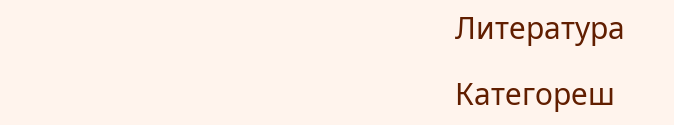Литература

Категореш